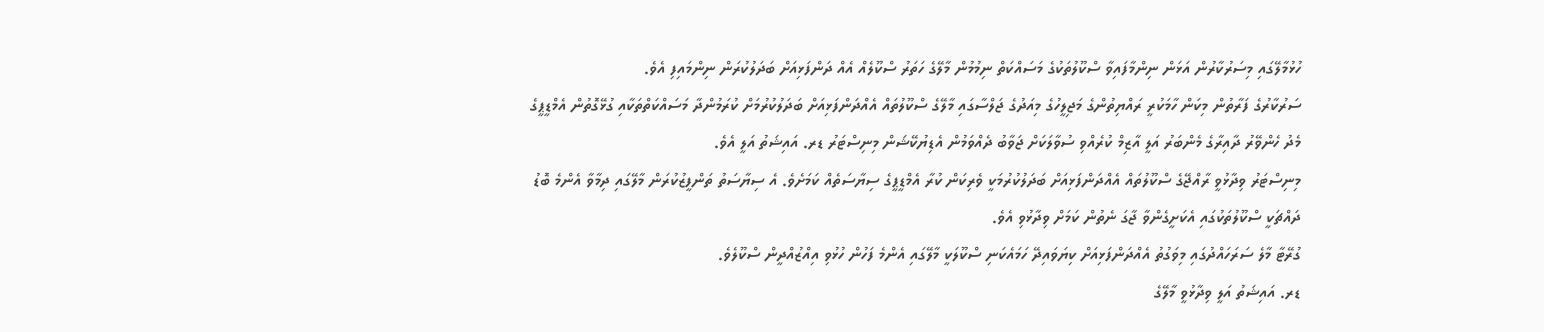ހުޅުމާލޭގައި މިސަރުކާރުން އަޅަން ނިންމާފައިވާ ސްކޫލުތަކުގެ މަސައްކަތް ނިމުމުން މާލޭގެ ހަތަރު ސްކޫލެއް އެއް ދަންފަޅިއަށް ބަދަލުކުރަން ނިންމައިފި އެވެ.
ސަރުކާރުގެ ފަރާތުން މިކަން ހާމަކުރީ ރައްޔިތުންގެ މަޖިލީހުގެ މިއަދުގެ ޖަލްސާގައި މާލޭގެ ސްކޫލުތައް އެއްދަންފަޅިއަށް ބަދަލުކުރުމަށް ކުރަމުންދާ މަސައްކަތްތަކާއި ގުޅޭގޮތުން އެމްޑީޕީގެ މެދު ހެންވޭރު ދާއިރާގެ މެންބަރު އަލީ އާޒިމް ކުރެއްވި ސުވާލަކަށް ޖަވާބު ދެއްވަމުން އެޑިޔުކޭޝަން މިނިސްޓަރު ޑރ. އައިޝަތު އަލީ އެވެ.
މިނިސްޓަރު ވިދާޅުވީ ރާއްޖޭގެ ސްކޫލުތައް އެއްދަންފަޅިއަށް ބަދަލުކުރުމަކީ ވެރިކަން ކުރާ އެމްޑީޕީގެ ސިޔާސަތެއް ކަމަށެވެ. އެ ސިޔާސަތު ތަންފީޒުކުރަން މާލޭގައި ދިމާވާ އެންމެ ބޮޑު ދައްޗަކީ ސްކޫލުތަކުގައި އެކަށީގެންވާ ޖާގަ ނެތުން ކަމަށް ވިދާޅުވި އެވެ.
ގުރޭޓާ މާލެ ސަރަހައްދުގައި މިވަގުތު އެއްދަންފަޅިއަށް ކިޔަވައިދޭ ހަމައެކަނި ސްކޫލަކީ މާލޭގައި އެންމެ ފަހުން ހުޅުވި އިއްޒުއްދީން ސްކޫލެވެ.
ޑރ. އައިޝަތު އަލީ ވިދާޅުވީ މާލޭގެ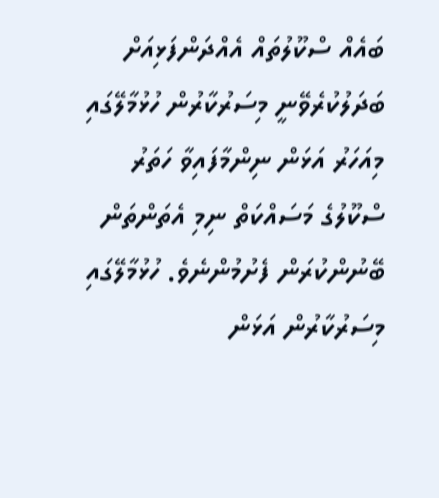ބައެއް ސްކޫލުތައް އެއްދަންފަޅިއަށް ބަދަލުކުރެވޭނީ މިސަރުކާރުން ހުޅުމާލޭގައި މިއަހަރު އަޅަން ނިންމާފައިވާ ހަތަރު ސްކޫލުގެ މަސައްކަތް ނިމި އެތަންތަން ބޭނުންކުރަން ފެށުމުންނެވެ. ހުޅުމާލޭގައި މިސަރުކާރުން އަޅަން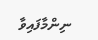ނިންމާފައިވާ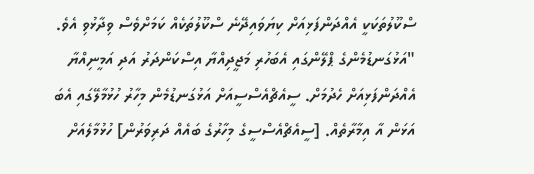ސްކޫލުތަކަކީ އެއްދަންފަޅިއަށް ކިޔަވައިދޭނެ ސްކޫލުތަކެއް ކަމަށްވެސް ވިދާޅުވި އެވެ.
"އަޅުގަނޑުމެންގެ ޕްލޭންގައި އެބަހުރި މަޖީދިއްޔާ އިސްކަންދަރު އަދި އަމީނިއްޔާ އެއްދަންފަޅިއަށް ހެދުމަށް. ސީއެޗްއެސްސީއަށް އަޅުގަނޑުމެން މިހާރު ހުޅުމާލޭގައި އެބަ އަޅަން އާ އިމާރާތެއް. [ސީއެޗްއެސްސީގެ މިހާރުގެ ބައެއް ދަރިވަރުން] ހުޅުމާލެއަށް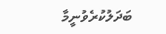ބަދަލުކުރެވުނީމާ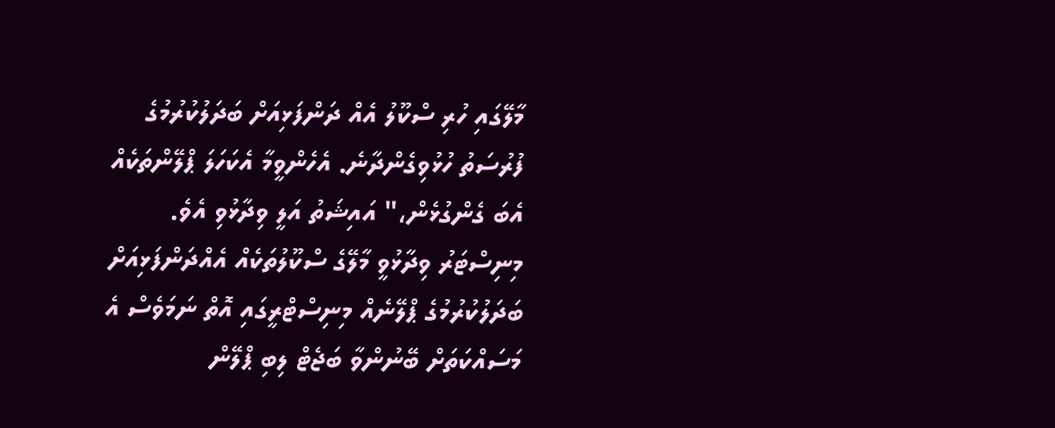މާލޭގައި ހުރި ސްކޫލު އެއް ދަންފަޅިއަށް ބަދަލުކުރުމުގެ ފުރުސަތު ހުޅުވިގެންދާނެ. އެހެންވީމާ އެކަހަލަ ޕްލޭންތަކެއް އެބަ ގެންގުޅެން،" އައިޝަތު އަލީ ވިދާޅުވި އެވެ.
މިނިސްޓަރު ވިދާޅުވީ މާލޭގެ ސްކޫލުތަކެއް އެއްދަންފަޅިއަށް ބަދަލުކުރުމުގެ ޕްލޭނެއް މިނިސްޓްރީގައި އޮތް ނަމަވެސް އެ މަސައްކަތަށް ބޭނުންވާ ބަޖެޓް ލިބި ޕްލޭން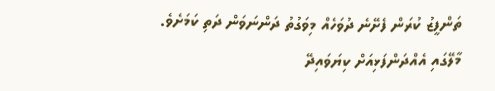ތަންފީޒު ކުރަން ފެށޭނެ ދުވަހެއް މިވަގުތު ދަންނަވަން ދަތި ކަމަށެވެ.
މާލޭގައި އެއްދަންފަޅިއަށް ކިޔަވައިދޭ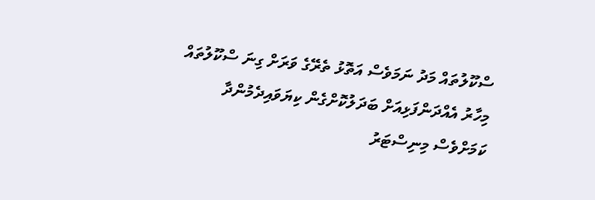ސްކޫލުތައް މަދު ނަމަވެސް އަތޮޅު ތެރޭގެ ވަރަށް ގިނަ ސްކޫލުތައް މިހާރު އެއްދަންފަޅިއަށް ބަދަލުކޮށްގެން ކިޔަވައިދެމުންދާ ކަމަށްވެސް މިނިސްޓަރު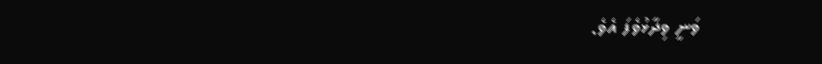ވަނީ ވިދާޅުވެފަ އެވެ.